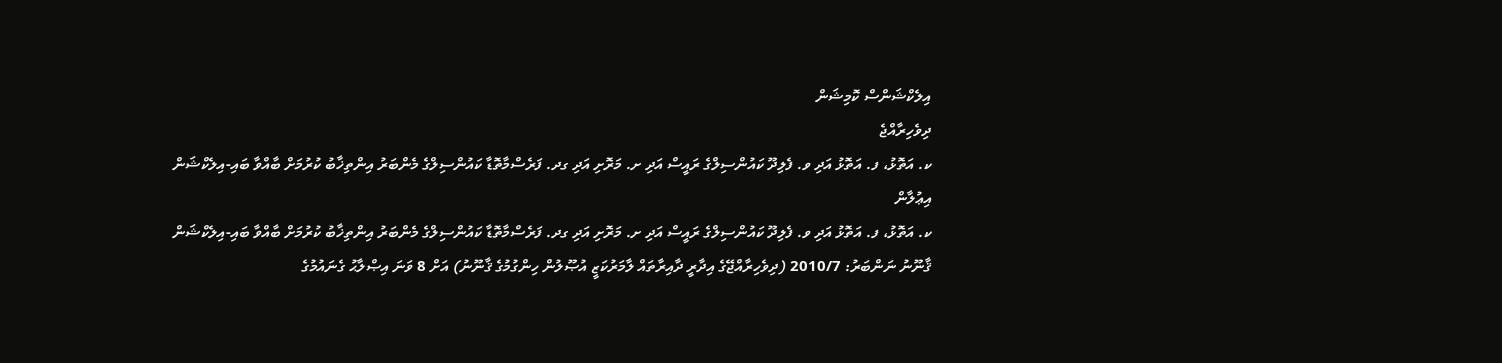އިލެކްޝަންސް ކޮމިޝަން
ދިވެހިރާއްޖެ
ކ. އަތޮޅު، ފ. އަތޮޅު އަދި ވ. ފެލިދޫ ކައުންސިލްގެ ރައީސް އަދި ށ. މަރޮށި އަދި ގދ. ފަރެސްމާތޮޑާ ކައުންސިލްގެ މެންބަރު އިންތިޚާބު ކުރުމަށް ބާއްވާ ބައި-އިލެކްޝަން
އިޢުލާން
ކ. އަތޮޅު، ފ. އަތޮޅު އަދި ވ. ފެލިދޫ ކައުންސިލްގެ ރައީސް އަދި ށ. މަރޮށި އަދި ގދ. ފަރެސްމާތޮޑާ ކައުންސިލްގެ މެންބަރު އިންތިޚާބު ކުރުމަށް ބާއްވާ ބައި-އިލެކްޝަން
ޤާނޫނު ނަންބަރު: 2010/7 (ދިވެހިރާއްޖޭގެ އިދާރީ ދާއިރާތައް ލާމަރުކަޒީ އުޞޫލުން ހިންގުމުގެ ޤާނޫނު) އަށް 8 ވަނަ އިޞްލާޙު ގެނައުމުގެ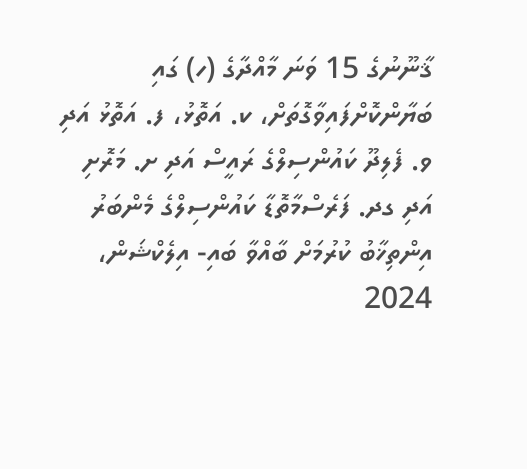ޤާނޫނުގެ 15 ވަނަ މާއްދާގެ (ހ) ގައި ބަޔާންކޮށްފައިވާގޮތަށް، ކ. އަތޮޅު، ފ. އަތޮޅު އަދި ވ. ފެލިދޫ ކައުންސިލްގެ ރައީސް އަދި ށ. މަރޮށި އަދި ގދ. ފަރެސްމާތޮޑާ ކައުންސިލްގެ މެންބަރު އިންތިޚާބު ކުރުމަށް ބާއްވާ ބައި- އިލެކްޝަން، 2024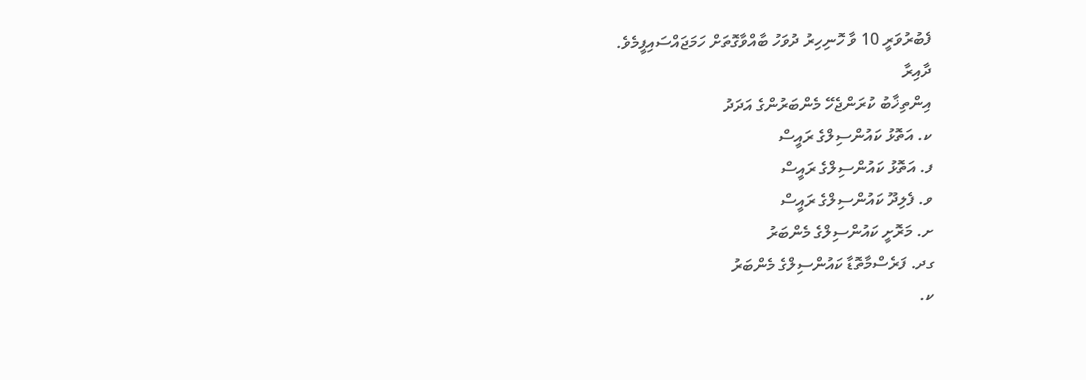ފެބުރުވަރީ 10 ވާ ހޮނިހިރު ދުވަހު ބާއްވާގޮތަށް ހަމަޖައްސައިފީމެވެ.
ދާއިރާ
އިންތިޚާބު ކުރަންޖެހޭ މެންބަރުންގެ އަދަދު
ކ. އަތޮޅު ކައުންސިލްގެ ރައީސް
ފ. އަތޮޅު ކައުންސިލްގެ ރައީސް
ވ. ފެލިދޫ ކައުންސިލްގެ ރައީސް
ށ. މަރޮށީ ކައުންސިލްގެ މެންބަރު
ގދ. ފަރެސްމާތޮޑާ ކައުންސިލްގެ މެންބަރު
ކ.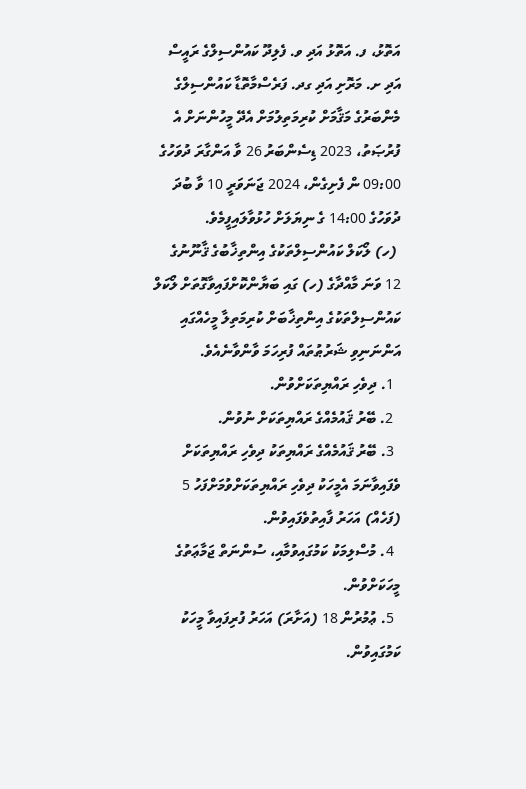އަތޮޅު، ފ. އަތޮޅު އަދި ވ. ފެލިދޫ ކައުންސިލްގެ ރައީސް އަދި ށ. މަރޮށި އަދި ގދ. ފަރެސްމާތޮޑާ ކައުންސިލްގެ މެންބަރުގެ މަޤާމަށް ކުރިމަތިލުމަށް އެދޭ މީހުންނަށް އެ ފުރުޞަތު، 2023 ޑިސެންބަރު 26 ވާ އަންގާރަ ދުވަހުގެ 09:00 ން ފެށިގެން، 2024 ޖަނަވަރީ 10 ވާ ބުދަ ދުވަހުގެ 14:00 ގެ ނިޔަލަށް ހުޅުވާލައިފީމެވެ.
 (ހ) ލޯކަލް ކައުންސިލްތަކުގެ އިންތިޚާބުގެ ޤާނޫނުގެ 12 ވަނަ މާއްދާގެ (ހ) ގައި ބަޔާންކޮށްފައިވާގޮތަށް ލޯކަލް ކައުންސިލްތަކުގެ އިންތިޚާބަށް ކުރިމަތިލާ މީހެއްގައި އަންނަނިވި ޝަރުޠުތައް ފުރިހަމަ ވާންވާނެއެވެ.
  1. ދިވެހި ރައްޔިތަކަށްވުން.
  2. ބޭރު ޤައުމެއްގެ ރައްޔިތަކަށް ނުވުން.
  3. ބޭރު ޤައުމެއްގެ ރައްޔިތަކު ދިވެހި ރައްޔިތަކަށް ވެފައިވާނަމަ އެމީހަކު ދިވެހި ރައްޔިތަކަށްވުމަށްފަހު 5 (ފަހެއް) އަހަރު ފާއިތުވެފައިވުން.
  4. މުސްލިމަކު ކަމުގައިވުމާއި، ސުންނަތް ޖަމާޢަތުގެ މީހަކަށްވުން.
  5. ޢުމުރުން 18 (އަށާރަ) އަހަރު ފުރިފައިވާ މީހަކު ކަމުގައިވުން.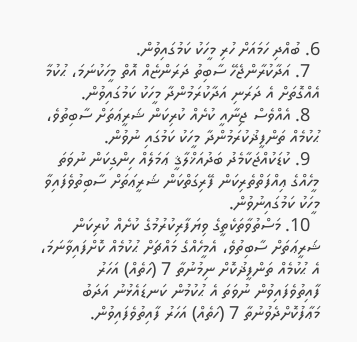6. ބުއްދި ހަމައަށް ހުރި މީހަކު ކަމުގައިވުން.
  7. އަދާކުރާންޖެހޭ ސާބިތު ދަރަންޏެއް އޮތް މީހަކުނަމަ، ޙުކުމާ އެއްގޮތަށް އެ ދަރަނި އަދާކުރަމުންދާ މީހަކު ކަމުގައިވުން.
  8. އެއްވެސް ޖިނާއީ ކުށެއް ކުރިކަން ޝަރީޢަތަށް ސާބިތުވެ، ޙުކުމެއް ތަންފީޛުކުރަމުންދާ މީހަކު ކަމުގައި ނުވުން.
  9. ކުޑަކުއްޖަކާމެދު ބަދުއަޚްލާޤީ ޢަމަލެއް ހިންގިކަން ނުވަތަ މީހެއްގެ ޢިއްފަތްތެރިކަން ފޭރިގަތްކަން ޝަރީޢަތަށް ސާބިތުވެފައިވާ މީހަކު ކަމުގައިނުވުން.
  10. މަސްތުވާތަކެތީގެ ވިޔަފާރިކުރުމުގެ ކުށެއް ކުރިކަން ޝަރީޢަތަށް ސާބިތުވެ، އެމީހެއްގެ މައްޗަށް ޙުކުމެއް ކޮށްފައިވާނަމަ، އެ ޙުކުމެއް ތަންފީޛުކޮށް ނިމުނުތާ 7 (ހަތެއް) އަހަރު ފާއިތުވެފައިވުން ނުވަތަ އެ ޙުކުމުން ކަނޑައެޅުނު އަދަބު މަޢާފުކޮށްދެވުނުތާ 7 (ހަތެއް) އަހަރު ފާއިތުވެފައިވުން.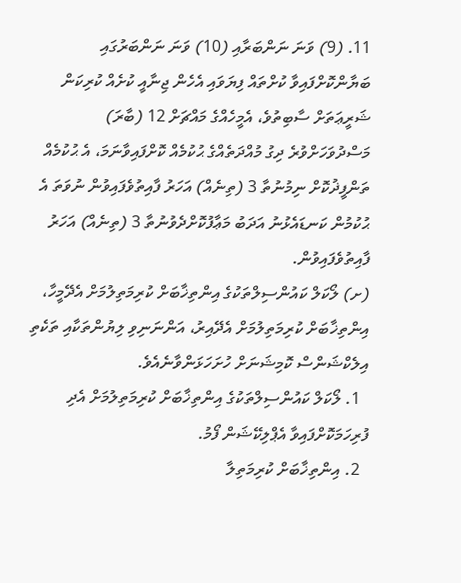11. (9) ވަނަ ނަންބަރާއި (10) ވަނަ ނަންބަރުގައި ބަޔާންކޮށްފައިވާ ކުށްތައް ފިޔަވައި އެހެން ޖިނާއީ ކުށެއް ކުރިކަން ޝަރީޢަތަށް ސާބިތުވެ، އެމީހެއްގެ މައްޗަށް 12 (ބާރަ) މަސްދުވަހަށްވުރެ ދިގު މުއްދަތެއްގެ ޙުކުމެއް ކޮށްފައިވާނަމަ، އެ ޙުކުމެއް ތަންފީޛުކޮށް ނިމުނުތާ 3 (ތިނެއް) އަހަރު ފާއިތުވެފައިވުން ނުވަތަ އެ ޙުކުމުން ކަނޑައެޅުނު އަދަބު މަޢާފުކޮށްދެވުނުތާ 3 (ތިނެއް) އަހަރު ފާއިތުވެފައިވުން.
(ށ) ލޯކަލް ކައުންސިލްތަކުގެ އިންތިޚާބަށް ކުރިމަތިލުމަށް އެދޭމީހާ، އިންތިޚާބަށް ކުރިމަތިލުމަށް އެދޭއިރު، އަންނަނިވި ލިޔުންތަކާއި ތަކެތި އިލެކްޝަންސް ކޮމިޝަނަށް ހުށަހަޅަންވާނެއެވެ.
  1. ލޯކަލް ކައުންސިލްތަކުގެ އިންތިޚާބަށް ކުރިމަތިލުމަށް އެދި ފުރިހަމަކޮށްފައިވާ އެޕްލިކޭޝަން ފޯމު.
  2. އިންތިޚާބަށް ކުރިމަތިލާ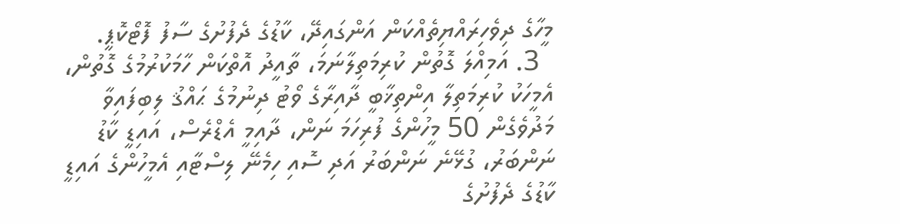މީހާގެ ދިވެހިރައްޔިތެއްކަން އަންގައިދޭ، ކާޑުގެ ދެފުށުގެ ސާފު ފޮޓޯކޮޕީ.
  3. އަމިއްލަ ގޮތުން ކުރިމަތިލާނަމަ، ތާއީދު އޮތްކަން ހާމަކުރުމުގެ ގޮތުން، އެމީހަކު ކުރިމަތިލާ އިންތިޚާބީ ދާއިރާގެ ވޯޓު ދިނުމުގެ ޙައްޤު ލިބިފައިވާ މަދުވެގެން 50 މީހުންގެ ފުރިހަމަ ނަން، ދާއިމީ އެޑްރެސް، އައިޑީ ކާޑު ނަންބަރު، ގުޅޭނެ ނަންބަރު އަދި ސޮއި ހިމެނޭ ލިސްޓާއި އެމީހުންގެ އައިޑީ ކާޑުގެ ދެފުށުގެ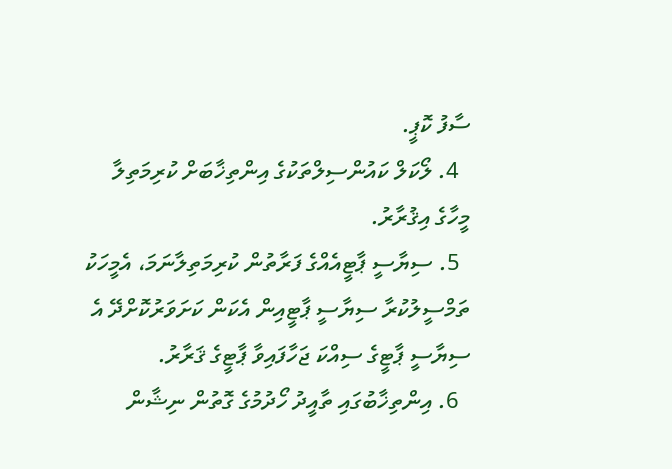ސާފު ކޮޕީ.
  4. ލޯކަލް ކައުންސިލްތަކުގެ އިންތިޚާބަށް ކުރިމަތިލާ މީހާގެ އިޤުރާރު.
  5. ސިޔާސީ ޕާޓީއެއްގެ ފަރާތުން ކުރިމަތިލާނަމަ، އެމީހަކު ތަމްސީލުކުރާ ސިޔާސީ ޕާޓީއިން އެކަން ކަށަވަރުކޮށްދޭ އެ ސިޔާސީ ޕާޓީގެ ސިއްކަ ޖަހާފައިވާ ޕާޓީގެ ޤަރާރު.
  6. އިންތިޚާބުގައި ތާއީދު ހޯދުމުގެ ގޮތުން ނިޝާން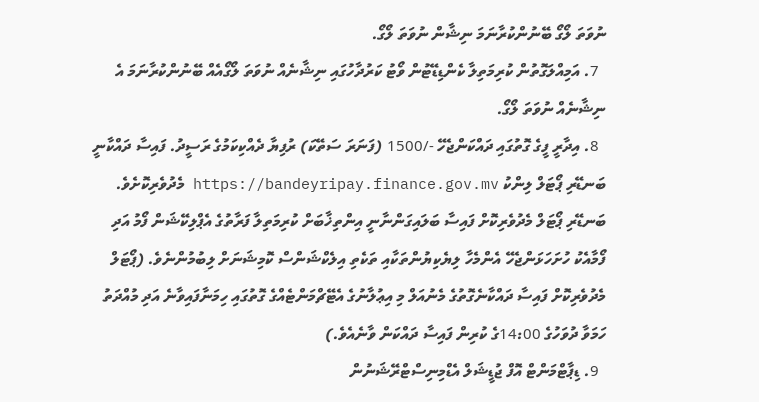ނުވަތަ ލޯގޯ ބޭނުންކުރާނަމަ ނިޝާން ނުވަތަ ލޯގޯ.
  7. އަމިއްލަގޮތުން ކުރިމަތިލާ ކެންޑިޑޭޓުން ވޯޓު ކަރުދާހުގައި ނިޝާނެއް ނުވަތަ ލޯގޯއެއް ބޭނުންކުރާނަމަ އެ ނިޝާނެއް ނުވަތަ ލޯގޯ.
  8. އިދާރީ ފީގެ ގޮތުގައި ދައްކަންޖެހޭ -/1500 (ފަނަރަ ސަތޭކަ) ރުފިޔާ ދެއްކިކަމުގެ ރަސީދު. ފައިސާ ދައްކާނީ ބަނޑޭރި ޕޯޓަލް ލިންކު https://bandeyripay.finance.gov.mv މެދުވެރިކޮށެވެ. ބަނޑޭރި ޕޯޓަލް މެދުވެރިކޮށް ފައިސާ ބަލައިގަންނާނީ އިންތިޚާބަށް ކުރިމަތިލާ ފަރާތުގެ އެޕްލިކޭޝަން ފޯމު އަދި ފޯމާއެކު ހުށަހަޅަންޖެހޭ އެންމެހާ ލިޔެކިޔުންތަކާއި ތަކެތި އިލެކްޝަންސް ކޮމިޝަނަށް ލިބުމުންނެވެ. (ޕޯޓަލް މެދުވެރިކޮށް ފައިސާ ދައްކާނެގޮތުގެ މެނުއަލް މި އިޢުލާނުގެ އެޓޭޗްމަންޓެއްގެ ގޮތުގައި ހިމަނާފައިވާނެ އަދި މުއްދަތު ހަމަވާ ދުވަހުގެ 14:00ގެ ކުރިން ފައިސާ ދައްކަން ވާނެއެވެ.)
  9. ޑިޕާޓްމަންޓް އޮފް ޖުޑީޝަލް އެޑްމިނިސްޓްރޭޝަނުން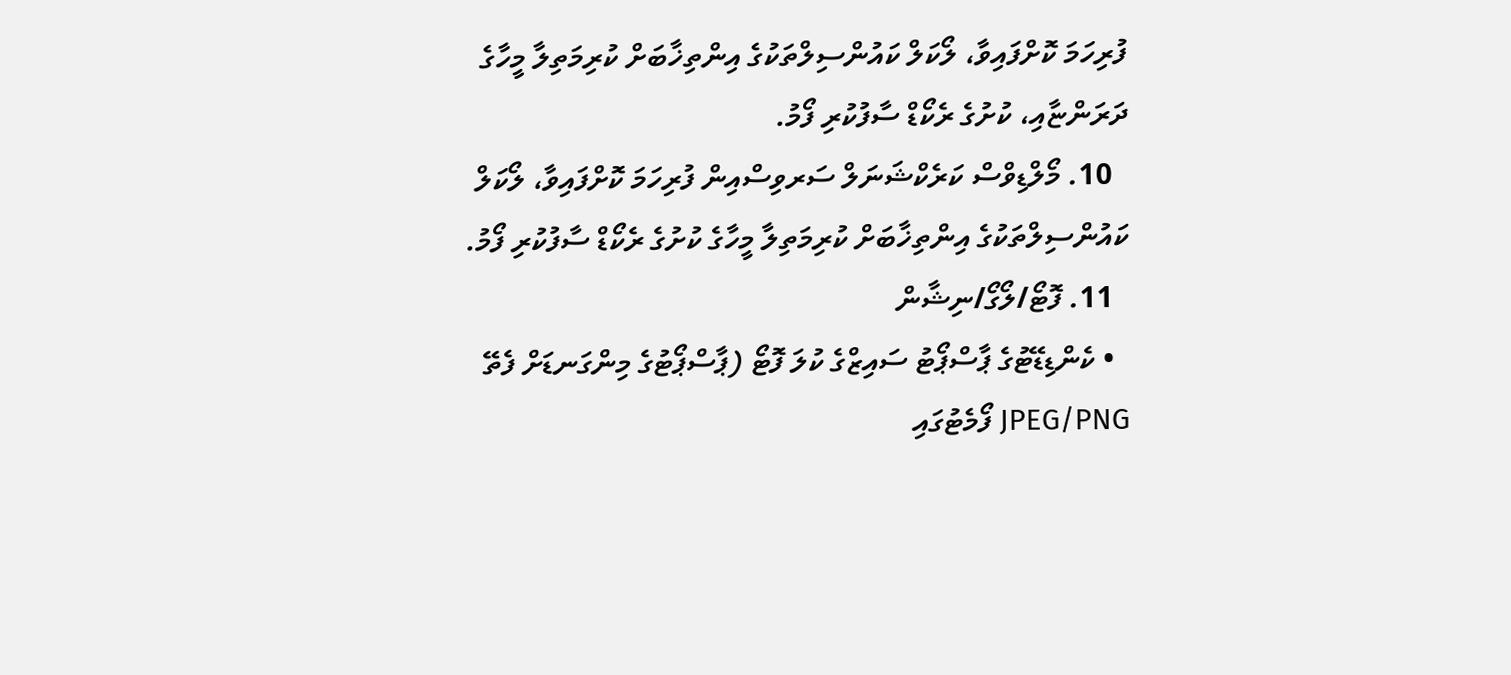ފުރިހަމަ ކޮށްފައިވާ، ލޯކަލް ކައުންސިލްތަކުގެ އިންތިޚާބަށް ކުރިމަތިލާ މީހާގެ ދަރަންޏާއި، ކުށުގެ ރެކޯޑް ސާފުކުރި ފޯމު.
  10. މޯލްޑިވްސް ކަރެކްޝަނަލް ސަރވިސްއިން ފުރިހަމަ ކޮށްފައިވާ، ލޯކަލް ކައުންސިލްތަކުގެ އިންތިޚާބަށް ކުރިމަތިލާ މީހާގެ ކުށުގެ ރެކޯޑް ސާފުކުރި ފޯމު.
  11. ފޮޓޯ/ލޯގޯ/ނިޝާން
  • ކެންޑިޑޭޓުގެ ޕާސްޕޯޓު ސައިޒްގެ ކުލަ ފޮޓޯ (ޕާސްޕޯޓުގެ މިންގަނޑަށް ފެތޭ JPEG/PNG ފޯމެޓުގައި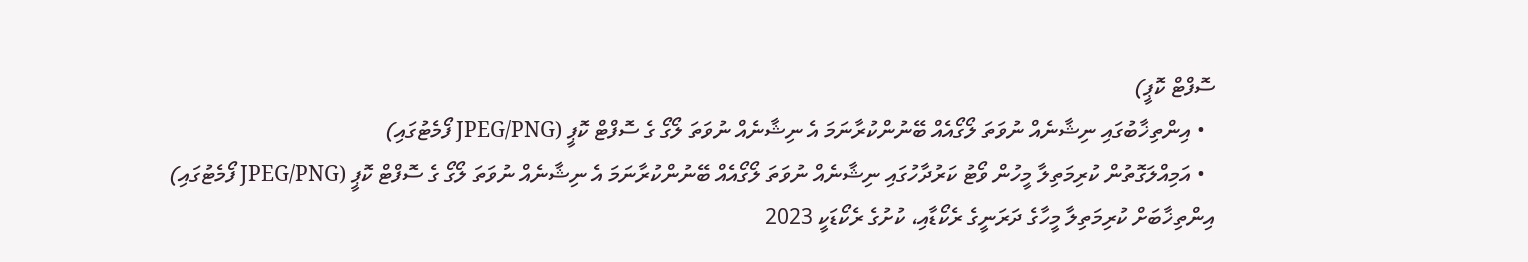ސޮފްޓް ކޮޕީ)
  • އިންތިޚާބުގައި ނިޝާނެއް ނުވަތަ ލޯގޯއެއް ބޭނުންކުރާނަމަ އެ ނިޝާނެއް ނުވަތަ ލޯގޯ ގެ ސޮފްޓް ކޮޕީ (JPEG/PNG ފޯމެޓުގައި)
  • އަމިއްލަގޮތުން ކުރިމަތިލާ މީހުން ވޯޓު ކަރުދާހުގައި ނިޝާނެއް ނުވަތަ ލޯގޯއެއް ބޭނުންކުރާނަމަ އެ ނިޝާނެއް ނުވަތަ ލޯގޯ ގެ ސޮފްޓް ކޮޕީ (JPEG/PNG ފޯމެޓުގައި)
އިންތިޚާބަށް ކުރިމަތިލާ މީހާގެ ދަރަނީގެ ރެކޯޑާއި، ކުށުގެ ރެކޯޑަކީ 2023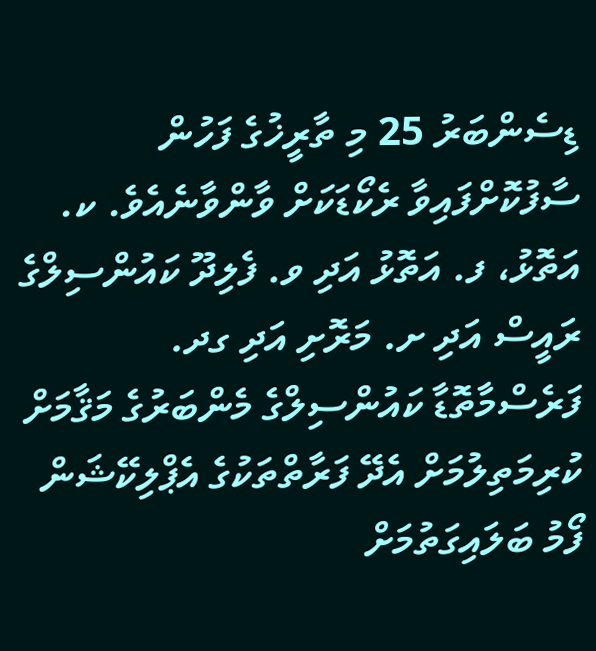ޑިސެންބަރު 25 މި ތާރީޚުގެ ފަހުން ސާފުކޮށްފައިވާ ރެކޯޑަކަށް ވާންވާނެއެވެ. ކ. އަތޮޅު، ފ. އަތޮޅު އަދި ވ. ފެލިދޫ ކައުންސިލްގެ ރައީސް އަދި ށ. މަރޮށި އަދި ގދ. ފަރެސްމާތޮޑާ ކައުންސިލްގެ މެންބަރުގެ މަޤާމަށް ކުރިމަތިލުމަށް އެދޭ ފަރާތްތަކުގެ އެޕްލިކޭޝަން ފޯމު ބަލައިގަތުމަށް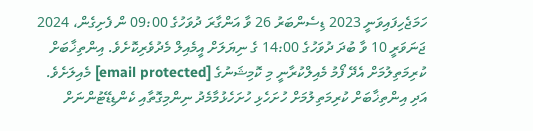ހަމަޖެހިފައިވަނީ 2023 ޑިސެންބަރު 26 ވާ އަންގާރަ ދުވަހުގެ 09:00 ން ފެށިގެން، 2024 ޖަނަވަރީ 10 ވާ ބުދަ ދުވަހުގެ 14:00 ގެ ނިޔަލަށް އީމެއިލް މެދުވެރިކޮށެވެ. އިންތިޚާބަށް ކުރިމަތިލުމަށް އެދޭ ފޯމު މެއިލްކުރާނީ މި ކޮމިޝަނުގެ [email protected] މެއިލަށެވެ. އަދި އިންތިޚާބަށް ކުރިމަތިލުމަށް ހުށަހެޅި ހުށަހެޅުމާމެދު ނިންމިގޮތާއި ކެންޑިޑޭޓުންނަށް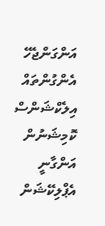އަންގަންޖެހޭ އެންގުންތައް އިލެކްޝަންސް ކޮމިޝަނުން އަންގާނީ އެޕްލިކޭޝަން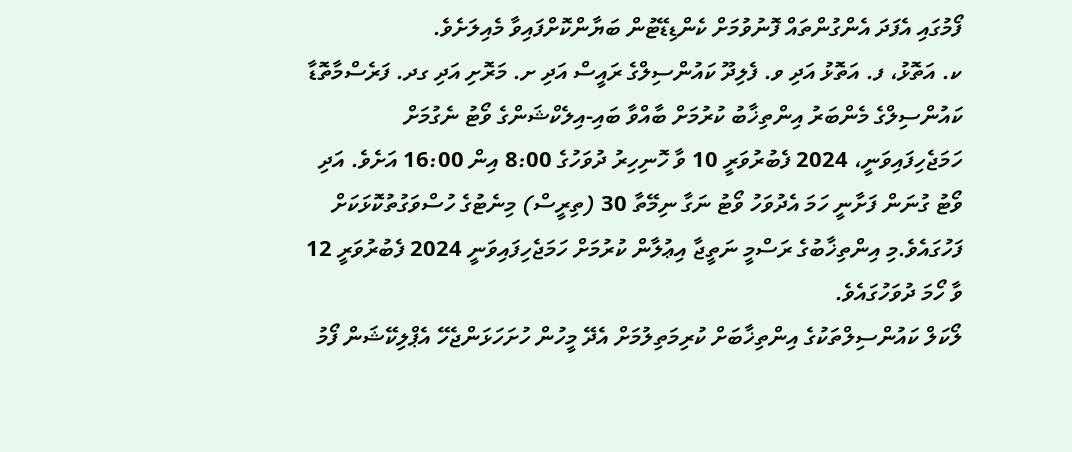ފޯމުގައި އެފަދަ އެންގުންތައް ފޮނުވުމަށް ކެންޑިޑޭޓުން ބަޔާންކޮށްފައިވާ މެއިލަށެވެ.
ކ. އަތޮޅު، ފ. އަތޮޅު އަދި ވ. ފެލިދޫ ކައުންސިލްގެ ރައީސް އަދި ށ. މަރޮށި އަދި ގދ. ފަރެސްމާތޮޑާ ކައުންސިލްގެ މެންބަރު އިންތިޚާބު ކުރުމަށް ބާއްވާ ބައި-އިލެކްޝަންގެ ވޯޓު ނެގުމަށް ހަމަޖެހިފައިވަނީ، 2024 ފެބުރުވަރީ 10 ވާ ހޮނިހިރު ދުވަހުގެ 8:00 އިން 16:00 އަށެވެ. އަދި ވޯޓު ގުނަން ފަށާނީ ހަމަ އެދުވަހު ވޯޓު ނަގާ ނިމޭތާ 30 (ތިރީސް) މިނެޓުގެ ހުސްވަގުތުކޮޅަކަށް ފަހުގައެވެ.މި އިންތިޚާބުގެ ރަސްމީ ނަތީޖާ އިޢުލާން ކުރުމަށް ހަމަޖެހިފައިވަނީ 2024 ފެބުރުވަރީ 12 ވާ ހޯމަ ދުވަހުގައެވެ.
ލޯކަލް ކައުންސިލްތަކުގެ އިންތިޚާބަށް ކުރިމަތިލުމަށް އެދޭ މީހުން ހުށަހަޅަންޖެހޭ އެޕްލިކޭޝަން ފޯމު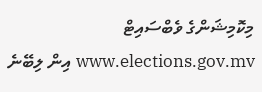މިކޮމިޝަންގެ ވެބްސައިޓް www.elections.gov.mv އިން ލިބޭނެ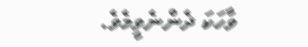ވާހަކަ ދެންނެވީމެވެ.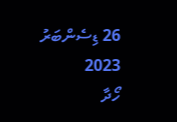26 ޑިސެންބަރު 2023
ހޯދާ